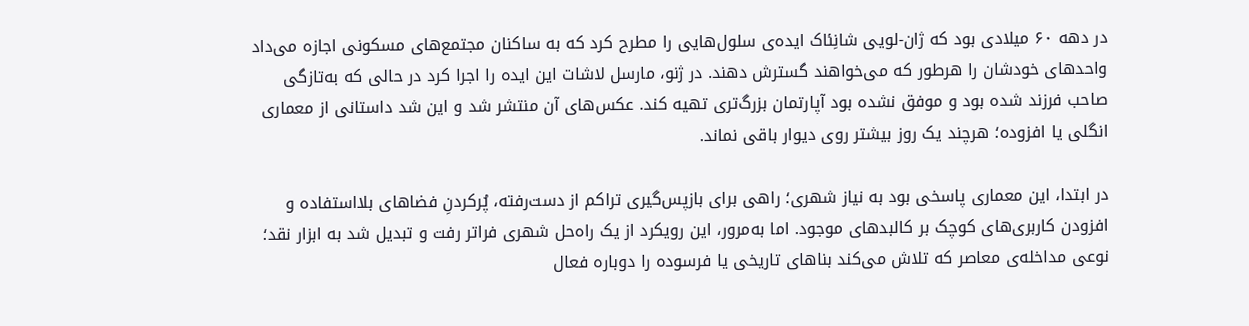در دهه ۶۰ میلادی بود که ژان-لویی شانِئاک ایده‌ی سلول‌هایی را مطرح کرد که به ساکنان مجتمع‌های مسکونی اجازه می‌داد واحد‌های خودشان را هرطور که می‌خواهند گسترش دهند. در ژنو، مارسل لاشات این ایده را اجرا کرد در حالی که به‌تازگی صاحب فرزند شده بود و موفق نشده بود آپارتمان بزرگ‌تری تهیه کند. عکس‌های آن منتشر شد و این شد داستانی از معماری انگلی یا افزوده؛ هرچند یک روز بیشتر روی دیوار باقی نماند.

در ابتدا، این معماری پاسخی بود به نیاز شهری؛ راهی برای بازپس‌گیری تراکم از دست‌رفته، پُرکردنِ فضاهای بلااستفاده و افزودن کاربری‌های کوچک بر کالبدهای موجود. اما به‌مرور، این رویکرد از یک راه‌حل شهری فراتر رفت و تبدیل شد به ابزار نقد؛ نوعی مداخله‌ی معاصر که تلاش می‌کند بناهای تاریخی یا فرسوده را دوباره فعال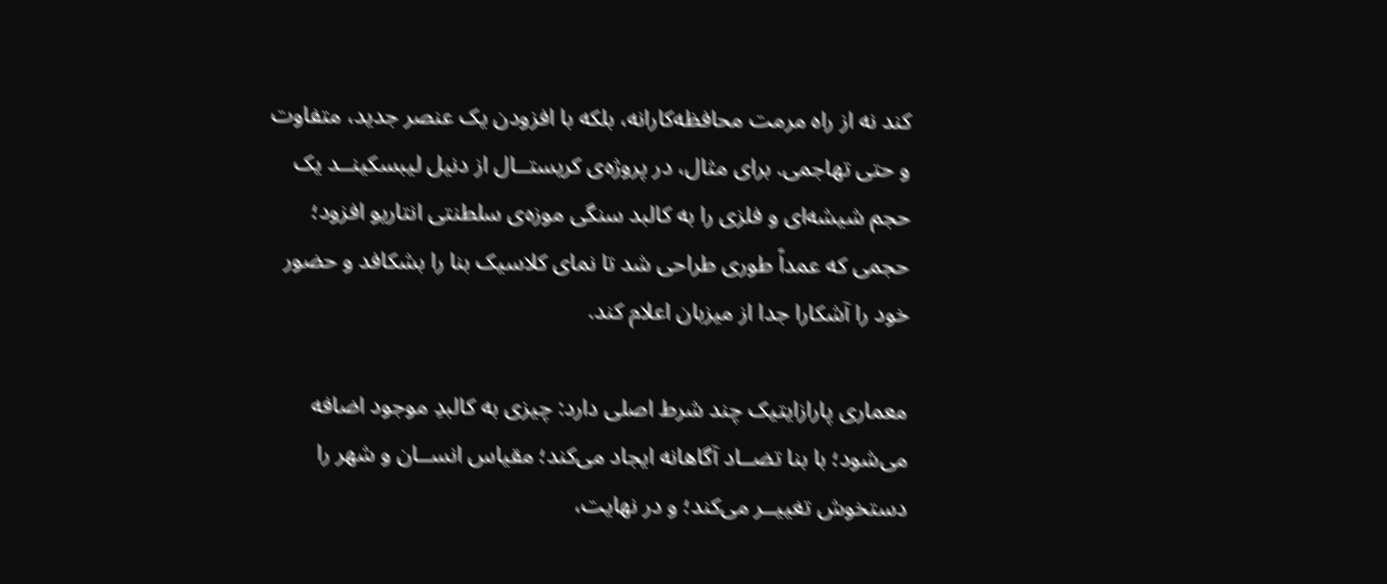کند نه از راه مرمت محافظه‌کارانه، بلکه با افزودن یک عنصر جدید، متفاوت و حتی تهاجمی. برای مثال، در پروژه‌ی کریستــال از دنیل لیبسکینــد یک حجم شیشه‌ای و فلزی را به کالبد سنگی موزه‌ی سلطنتی انتاریو افزود؛ حجمی که عمداً طوری طراحی شد تا نمای کلاسیک بنا را بشکافد و حضور خود را آشکارا جدا از میزبان اعلام کند.

معماری پارازایتیک چند شرط اصلی دارد: چیزی به کالبدِ موجود اضافه می‌شود؛ با بنا تضــاد آگاهانه ایجاد می‌کند؛ مقیاس انســان و شهر را دستخوش تغییــر می‌کند؛ و در نهایت،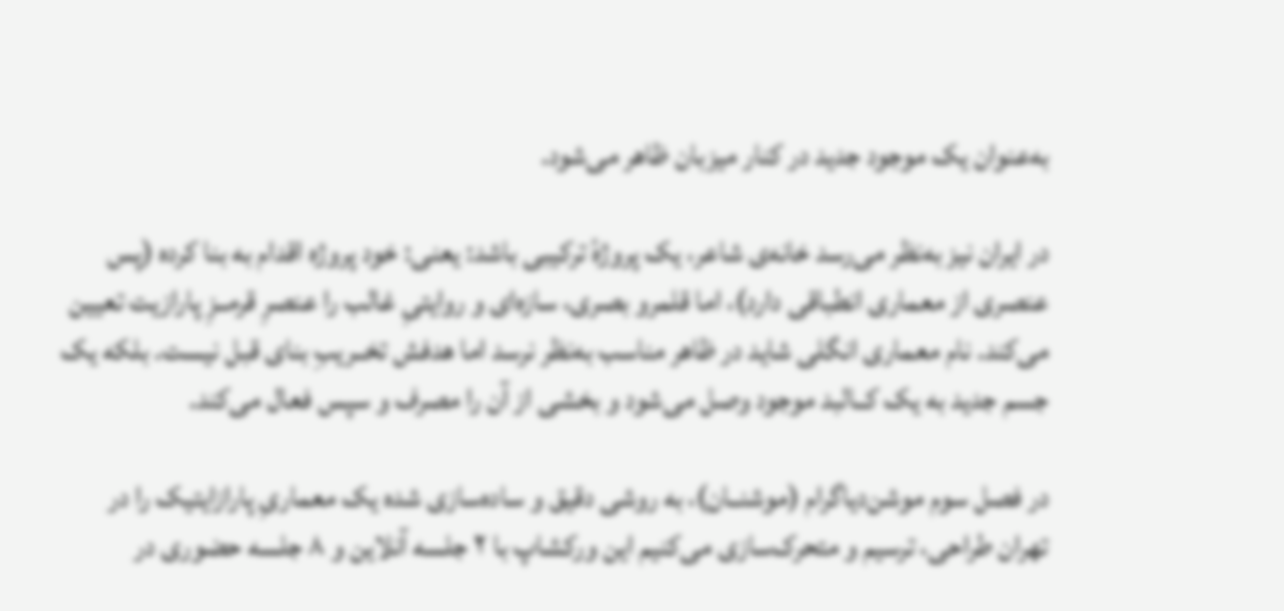به‌عنوان یک موجود جدید در کنار میزبان ظاهر می‌شود.

در ایران نیز به‌نظر می‌رسد خانه‌ی شاعر، یک پروژهٔ ترکیبی باشد: یعنی: خود پروژه اقدام به بنا کرده (پس عنصری از معماری انطباقی دارد)، اما قلمرو بصری، سازه‌ای و روایتیِ غالب را عنصرِ قرمــزِ پارازیت تعیین می‌کند. نام معماری انگلی شاید در ظاهر مناسب به‌نظر نرسد اما هدفش تخــریبِ بنای قبل نیست. بلکه یک جسم جدید به یک کــالبد موجود وصل می‌شود و بخشی از آن را مصرف و سپس فعال می‌کند.

در فصل سوم موشن‌دیاگرام (موشنــان)، به روشی دقیق و ساده‌سازی شده یک معماریِ پارازایتیک را در تهران طراحی، ترسیم و متحرک‌سازی می‌کنیم این ورکشاپ با ۲ جلسه آنلاین و ۸ جلسه حضوری در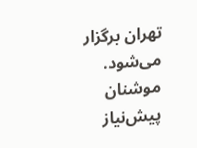تهران برگزار می‌شود. موشنان پیش‌نیاز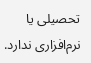تحصیلی یا نرم‌افزاری ندارد.